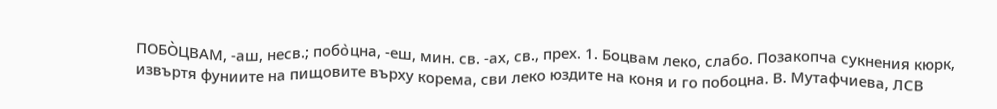ПОБО̀ЦВАМ, -аш, несв.; побо̀цна, -еш, мин. св. -ах, св., прех. 1. Боцвам леко, слабо. Позакопча сукнения кюрк, извъртя фуниите на пищовите върху корема, сви леко юздите на коня и го побоцна. В. Мутафчиева, ЛСВ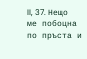II, 37. Нещо ме побоцна по пръста и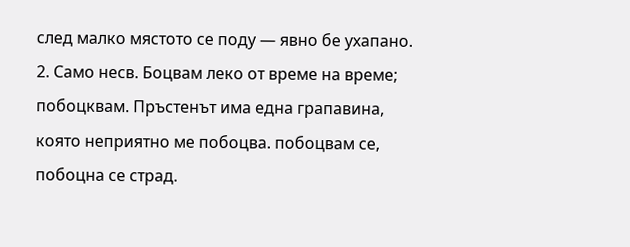след малко мястото се поду — явно бе ухапано.
2. Само несв. Боцвам леко от време на време; побоцквам. Пръстенът има една грапавина, която неприятно ме побоцва. побоцвам се, побоцна се страд.